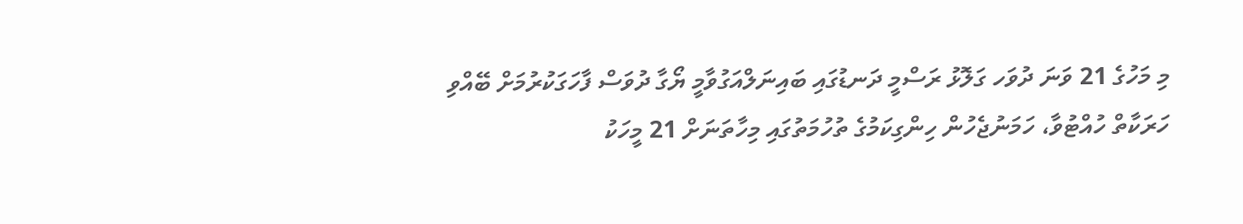މި މަހުގެ 21 ވަނަ ދުވަހ ގަލޮޅު ރަސްމީ ދަނޑުގައި ބައިނަލްއަގުވާމީ ޔޯގާ ދުވަސް ފާހަގަކުރުމަށް ބޭއްވި ހަރަކާތް ހުއްޓުވާ، ހަމަނުޖެހުން ހިންގިކަމުގެ ތުހުމަތުގައި މިހާތަނަށް 21 މީހަކު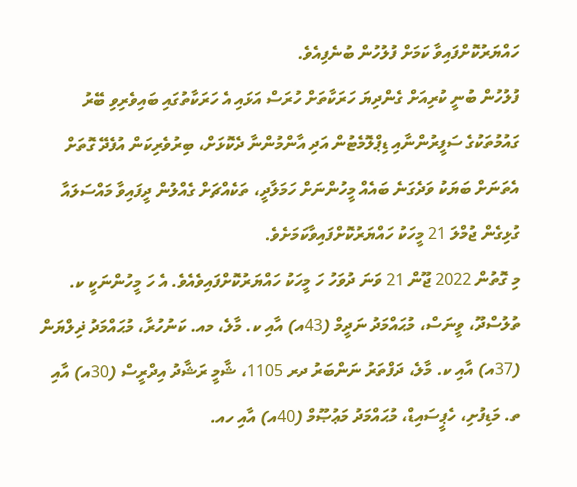ހައްޔަރުކޮށްފައިވާ ކަމަށް ފުލުހުން ބުނެފިއެވެ.
ފުލުހުން ބުނީ ކުރިއަށް ގެންދިޔަ ހަރަކާތަށް ހުރަސް އަޅައި އެ ހަރަކާތުގައި ބައިވެރިވި ބޭރު ގައުމުތަކުގެ ސަފީރުންނާއި ޑިޕްލޮމެޓުން އަދި އާންމުންނާ ދެކޮޅަށް، ބިރުވެރިކަން އުފެދޭ ގޮތަށް އެތަނަށް ބަޔަކު ވަދެގަނެ ބައެއް މީހުންނަށް ހަމަލާދީ، ތަކެއްޗަށް ގެއްލުން ދީފައިވާ މައްސަލައާ ގުޅިގެން ޖުމްލަ 21 މީހަކު ހައްޔަރުކޮށްފައިވާކަމަށެވެ.
މި ގޮތުން 2022 ޖޫން 21 ވަނަ ދުވަހު ހަ މީހަކު ހައްޔަރުކޮށްފައިވެއެވެ. އެ ހަ މީހުންނަކީ ކ. ތުލުސްދޫ، ވީނަސް، މުޙައްމަދު ނަދީމް (43އ) އާއި ކ. މާލެ، މއ. ކަނުހުރާ، މުޙައްމަދު ޛިލްޔަން (37އ) އާއި ކ. މާލެ، ދަފްތަރު ނަންބަރު ދރ 1105، ޝާމީ ރަޝާދު އިދްރީސް (30އ) އާއި ތ. މަޑިފުށި، ހެޕީސައިޑް، މުޙައްމަދު މަޢުޞޫމް (40އ) އާއި ހއ.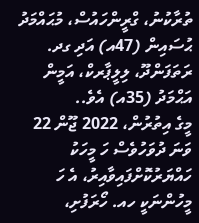ތުރާކުނު، ގްރީންހައުސް، މުޙައްމަދު ޙުސައިން (47އ) އަދި ގދ. ރަތަފަންދޫ، ލިލީޕާރކް، އަމީން އަޙްމަދު (35އ) އެވެ..
މީގެ އިތުރުން، 2022 ޖޫން 22 ވަނަ ދުވަހުވެސް ހަ މީހަކު ހައްޔަރުކޮށްފައިވާއިރު، އެ ހަ މީހުންނަކީ ހއ. ހޯރަފުށި،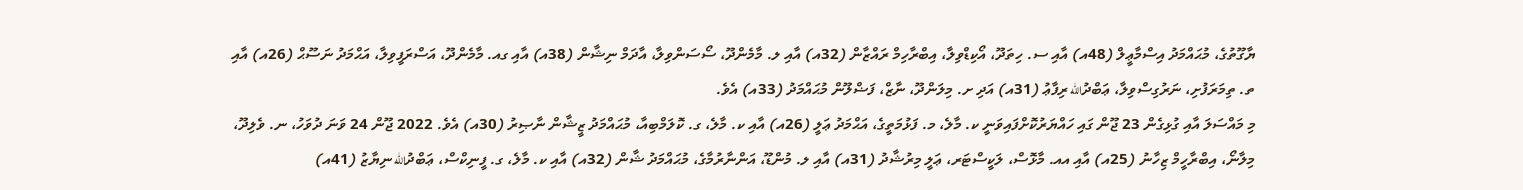ޔާގޫތުގެ، މުޙައްމަދު އިސްމާޢީލް (48އ) އާއި ސ. ހިތަދޫ، އޯކިޑްވިލާ، އިބްރާހިމް ރައްޒާން (32އ) އާއި ލ. މާމެންދޫ، ސޯސަންވިލާ، އާދަމް ނިޝާން (38އ) އާއި ގއ. މާމެންދޫ، އަސްރަފީވިލާ، އަޙްމަދު ނަސޫޙް (26އ) އާއި ތ. ތިމަރަފުށި، ނަރުގިސްވިލާ، ޢަބްދުالله ރިފާޢު (31އ) އަދި ށ. މިލަންދޫ، ނާޒް، ފަޟްލޫން މުޙައްމަދު (33އ) އެވެ.
މި މައްސަލަ އާއި ގުޅިގެން 23 ޖޫން ގައި ހައްޔަރުކޮށްފައިވަނީ ކ. މާލެ، މ. ފަޅުމަތީގެ، އަޙްމަދު ޢަލީ (26އ) އާއި ކ. މާލެ، ގ. ކޮލަމްބިއާ، މުޙައްމަދު ޒީޝާން ނާޞިރު (30އ) އެވެ. 2022 ޖޫން 24 ވަނަ ދުވަހު، ނ. ވެލިދޫ، މިލާނޯ، އިބްރާހީމް ޒިހާނު (25އ) އާއި އއ. މާޅޮސް، ލަކީސްޓަރ، ޢަލީ މިރުޝާދު (31އ) އާއި ލ. މުންޑޫ، އަންނާރުމާގެ، މުޙައްމަދު ޝާން (32އ) އާއި ކ. މާލެ، ގ. ފީނިކްސް، ޢަބްދުالله ނިޔާޒު (41އ)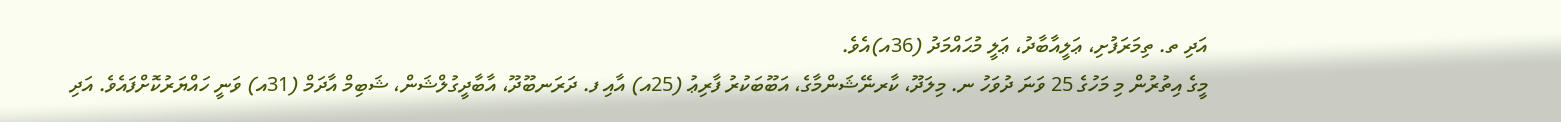އަދި ތ. ތިމަރަފުށި، ޢަލީއާބާދު، ޢަލީ މުޙައްމަދު (36އ)އެވެ.
މީގެ އިތުރުން މި މަހުގެ 25 ވަނަ ދުވަހު ނ. މިލަދޫ، ކާރނޭޝަންމާގެ، އަބޫބަކުރު ފާރިޢު (25އ) އާއި ފ. ދަރަނބޫދޫ، އާބާދީގުލްޝަން، ޝަބިމް އާދަމް (31އ) ވަނީ ހައްޔަރުކޮށްފައެވެ. އަދި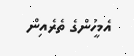އެމީހުންގެ ތެރެއިން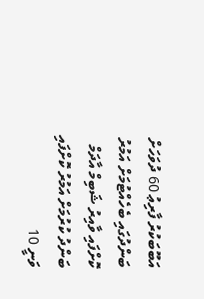އަބޫބަކުރު ފާރިޢު 60 ދުވަހަށް ބަންދުގައި ބެހެއްޓުމަށް އަމުރު ކޮށްފައި ވާއިރު ޝަބިމް އާދަމް ބަންދު ކުރުމަށް އަމުރު ކޮށްފައި ވަނީ 10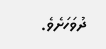ދުވަހަށެވެ.